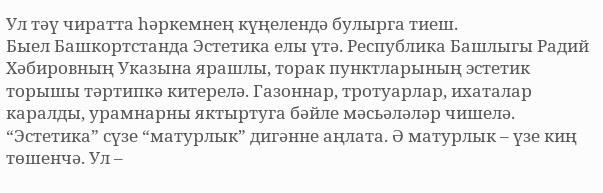Ул тәү чиратта һәркемнең күңелендә булырга тиеш.
Быел Башкортстанда Эстетика елы үтә. Республика Башлыгы Радий Хәбировның Указына ярашлы, торак пунктларының эстетик торышы тәртипкә китерелә. Газоннар, тротуарлар, ихаталар каралды, урамнарны яктыртуга бәйле мәсьәләләр чишелә.
“Эстетика” сүзе “матурлык” дигәнне аңлата. Ә матурлык – үзе киң төшенчә. Ул –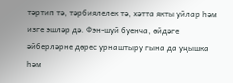тәртип тә, тәрбиялелек тә, хәтта якты уйлар һәм изге эшләр дә. Фэн-шуй буенча, өйдәге әйберләрне дөрес урнаштыру гына да уңышка һәм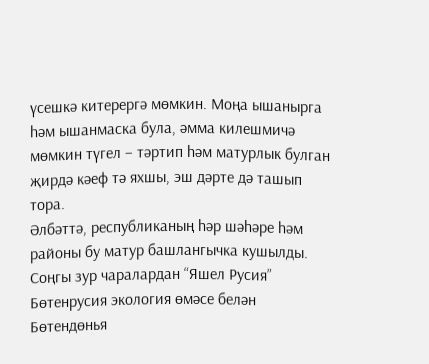үсешкә китерергә мөмкин. Моңа ышанырга һәм ышанмаска була, әмма килешмичә мөмкин түгел – тәртип һәм матурлык булган җирдә кәеф тә яхшы, эш дәрте дә ташып тора.
Әлбәттә, республиканың һәр шәһәре һәм районы бу матур башлангычка кушылды. Соңгы зур чаралардан “Яшел Русия” Бөтенрусия экология өмәсе белән Бөтендөнья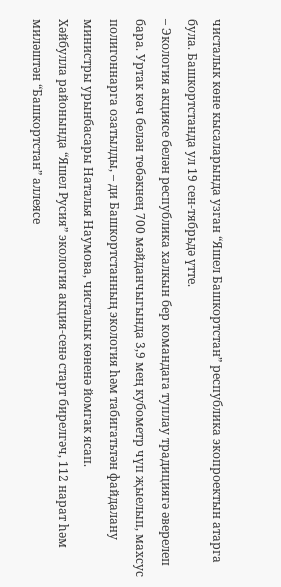чисталык көне кысаларында узган “Яшел Башкортстан” республика экопроектын атарга була. Башкортстанда ул 19 сен-тябрьдә үтте.
– Экология акциясе белән республика халкын бер командага туплау традициягә әверелеп бара. Уртак көч белән төбәкнең 700 мәйданчыгында 3,9 мең кубометр чүп җыелып, махсус полигоннарга озатылды, – ди Башкортстанның экология һәм табигатьтән файдалану министры урынбасары Наталья Наумова, чисталык көненә йомгак ясап.
Хәйбулла районында “Яшел Русия” экология акция-сенә старт бирелгәч, 112 нарат һәм миләштән “Башкортстан” аллеясе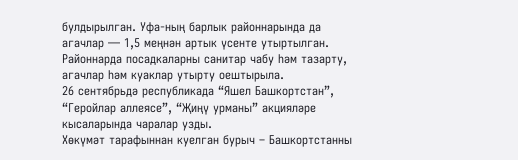булдырылган. Уфа-ның барлык районнарында да агачлар — 1,5 меңнән артык үсенте утыртылган. Районнарда посадкаларны санитар чабу һәм тазарту, агачлар һәм куаклар утырту оештырыла.
26 сентябрьдә республикада “Яшел Башкортстан”, “Геройлар аллеясе”, “Җиңү урманы” акцияләре кысаларында чаралар узды.
Хөкүмәт тарафыннан куелган бурыч – Башкортстанны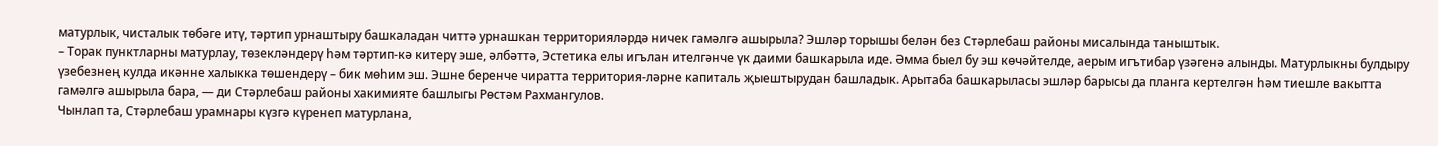матурлык, чисталык төбәге итү, тәртип урнаштыру башкаладан читтә урнашкан территорияләрдә ничек гамәлгә ашырыла? Эшләр торышы белән без Стәрлебаш районы мисалында таныштык.
– Торак пунктларны матурлау, төзекләндерү һәм тәртип-кә китерү эше, әлбәттә, Эстетика елы игълан ителгәнче үк даими башкарыла иде. Әмма быел бу эш көчәйтелде, аерым игътибар үзәгенә алынды. Матурлыкны булдыру үзебезнең кулда икәнне халыкка төшендерү – бик мөһим эш. Эшне беренче чиратта территория-ләрне капиталь җыештырудан башладык. Арытаба башкарыласы эшләр барысы да планга кертелгән һәм тиешле вакытта гамәлгә ашырыла бара, — ди Стәрлебаш районы хакимияте башлыгы Рөстәм Рахмангулов.
Чынлап та, Стәрлебаш урамнары күзгә күренеп матурлана,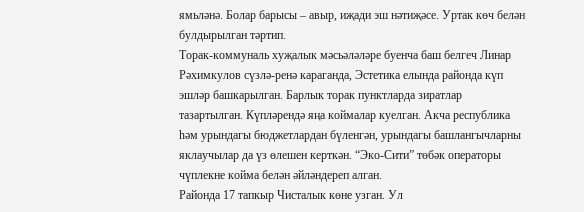ямьләнә. Болар барысы – авыр, иҗади эш нәтиҗәсе. Уртак көч белән булдырылган тәртип.
Торак-коммуналь хуҗалык мәсьәләләре буенча баш белгеч Линар Рәхимкулов сүзлә-ренә караганда, Эстетика елында районда күп эшләр башкарылган. Барлык торак пунктларда зиратлар тазартылган. Күпләрендә яңа коймалар куелган. Акча республика һәм урындагы бюджетлардан бүленгән, урындагы башлангычларны яклаучылар да үз өлешен керткән. “Эко-Сити” төбәк операторы чүплекне койма белән әйләндереп алган.
Районда 17 тапкыр Чисталык көне узган. Ул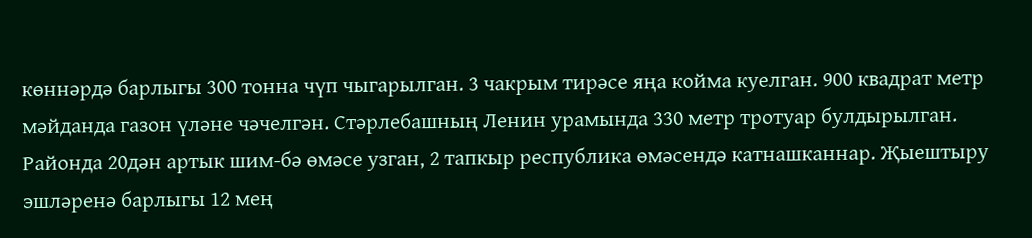көннәрдә барлыгы 300 тонна чүп чыгарылган. 3 чакрым тирәсе яңа койма куелган. 900 квадрат метр мәйданда газон үләне чәчелгән. Стәрлебашның Ленин урамында 330 метр тротуар булдырылган.
Районда 20дән артык шим-бә өмәсе узган, 2 тапкыр республика өмәсендә катнашканнар. Җыештыру эшләренә барлыгы 12 мең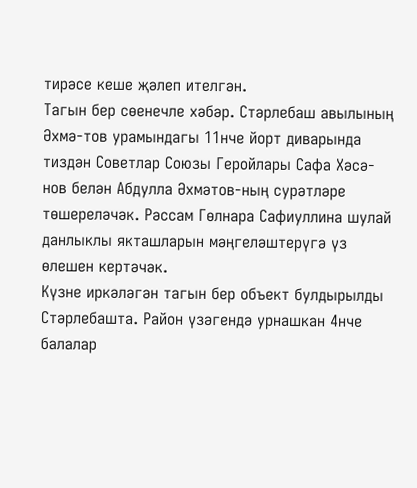тирәсе кеше җәлеп ителгән.
Тагын бер сөенечле хәбәр. Стәрлебаш авылының Әхмә-тов урамындагы 11нче йорт диварында тиздән Советлар Союзы Геройлары Сафа Хәсә-нов белән Абдулла Әхмәтов-ның сурәтләре төшереләчәк. Рәссам Гөлнара Сафиуллина шулай данлыклы якташларын мәңгеләштерүгә үз өлешен кертәчәк.
Күзне иркәләгән тагын бер объект булдырылды Стәрлебашта. Район үзәгендә урнашкан 4нче балалар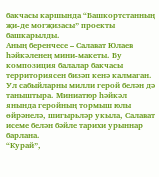бакчасы каршында “Башкортстанның җи-де могҗизасы” проекты башкарылды.
Аның беренчесе – Салават Юлаев һәйкәленең мини-макеты. Бу композиция балалар бакчасы территориясен бизәп кенә калмаган. Ул сабыйларны милли герой белән дә таныштыра. Миниатюр һәйкәл янында геройның тормыш юлы өйрәнелә, шигырьләр укыла, Салават исеме белән бәйле тарихи урыннар барлана.
“Курай”,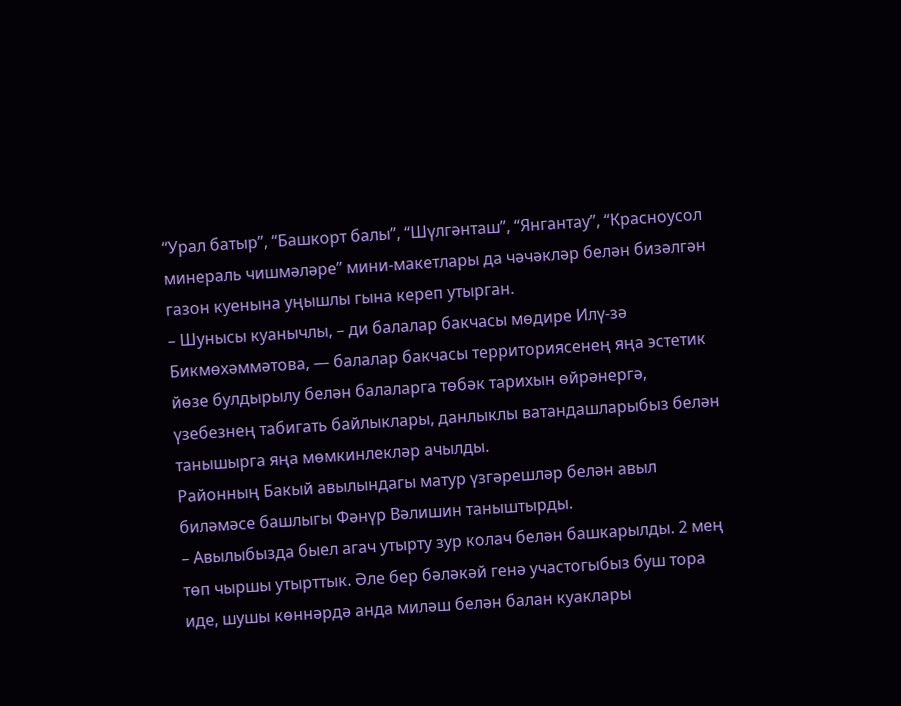“Урал батыр”, “Башкорт балы”, “Шүлгәнташ”, “Янгантау”, “Красноусол минераль чишмәләре” мини-макетлары да чәчәкләр белән бизәлгән газон куенына уңышлы гына кереп утырган.
– Шунысы куанычлы, – ди балалар бакчасы мөдире Илү-зә Бикмөхәммәтова, — балалар бакчасы территориясенең яңа эстетик йөзе булдырылу белән балаларга төбәк тарихын өйрәнергә, үзебезнең табигать байлыклары, данлыклы ватандашларыбыз белән танышырга яңа мөмкинлекләр ачылды.
Районның Бакый авылындагы матур үзгәрешләр белән авыл биләмәсе башлыгы Фәнүр Вәлишин таныштырды.
– Авылыбызда быел агач утырту зур колач белән башкарылды. 2 мең төп чыршы утырттык. Әле бер бәләкәй генә участогыбыз буш тора иде, шушы көннәрдә анда миләш белән балан куаклары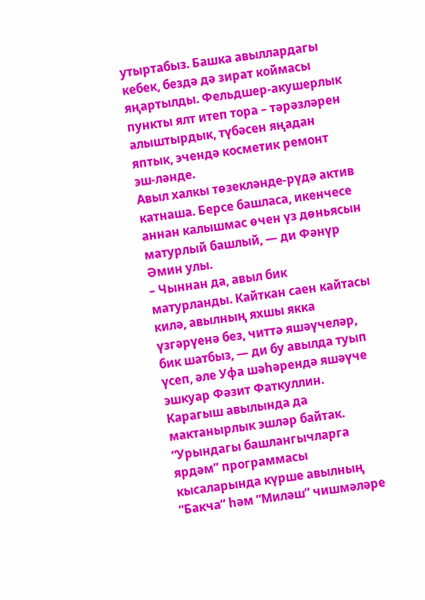утыртабыз. Башка авыллардагы кебек, бездә дә зират коймасы яңартылды. Фельдшер-акушерлык пункты ялт итеп тора – тәрәзләрен алыштырдык, түбәсен яңадан яптык, эчендә косметик ремонт эш-ләнде.
Авыл халкы төзекләнде-рүдә актив катнаша. Берсе башласа, икенчесе аннан калышмас өчен үз дөньясын матурлый башлый, — ди Фәнүр Әмин улы.
– Чыннан да, авыл бик матурланды. Кайткан саен кайтасы килә, авылның яхшы якка үзгәрүенә без, читтә яшәүчеләр, бик шатбыз, — ди бу авылда туып үсеп, әле Уфа шәһәрендә яшәүче эшкуар Фәзит Фаткуллин.
Карагыш авылында да мактанырлык эшләр байтак. “Урындагы башлангычларга ярдәм” программасы кысаларында күрше авылның “Бакча” һәм “Миләш” чишмәләре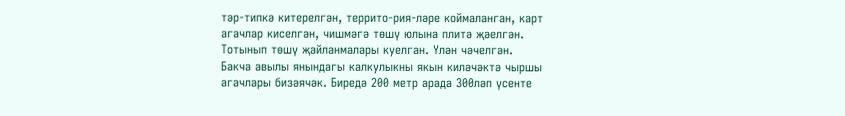тәр-типкә китерелгән, террито-рия-ләре коймаланган, карт агачлар киселгән, чишмәгә төшү юлына плитә җәелгән. Тотынып төшү җайланмалары куелган. Үлән чәчелгән.
Бакча авылы янындагы калкулыкны якын киләчәктә чыршы агачлары бизәячәк. Биредә 200 метр арада 300ләп үсенте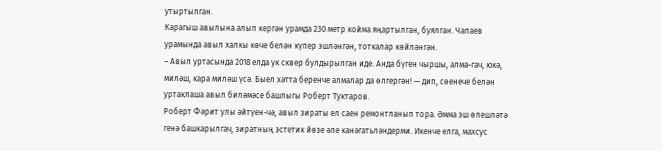утыртылган.
Карагыш авылына алып кергән урамда 230 метр койма яңартылган, буялган. Чапаев урамында авыл халкы көче белән күпер эшләнгән, тоткалар көйләнгән.
– Авыл уртасында 2018 елда ук сквер булдырылган иде. Анда бүген чыршы, алма-гач, юкә, миләш, кара миләш үсә. Быел хәтта беренче алмалар да өлгергән! — дип, сөенече белән уртаклаша авыл биләмәсе башлыгы Роберт Туктаров.
Роберт Фәрит улы әйтүен-чә, авыл зираты ел саен ремонтланып тора. Әмма эш өлешләтә генә башкарылгач, зиратның эстетик йөзе әле канәгатьләндерми. Икенче елга, махсус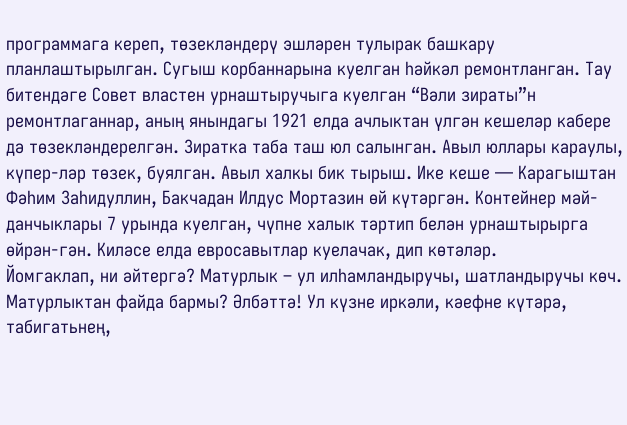программага кереп, төзекләндерү эшләрен тулырак башкару планлаштырылган. Сугыш корбаннарына куелган һәйкәл ремонтланган. Тау битендәге Совет властен урнаштыручыга куелган “Вәли зираты”н ремонтлаганнар, аның янындагы 1921 елда ачлыктан үлгән кешеләр кабере дә төзекләндерелгән. Зиратка таба таш юл салынган. Авыл юллары караулы, күпер-ләр төзек, буялган. Авыл халкы бик тырыш. Ике кеше — Карагыштан Фәһим Заһидуллин, Бакчадан Илдус Мортазин өй күтәргән. Контейнер мәй-данчыклары 7 урында куелган, чүпне халык тәртип белән урнаштырырга өйрән-гән. Киләсе елда евросавытлар куелачак, дип көтәләр.
Йомгаклап, ни әйтергә? Матурлык – ул илһамландыручы, шатландыручы көч.
Матурлыктан файда бармы? Әлбәттә! Ул күзне иркәли, кәефне күтәрә, табигатьнең,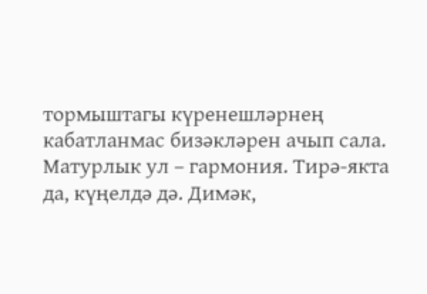тормыштагы күренешләрнең кабатланмас бизәкләрен ачып сала.
Матурлык ул – гармония. Тирә-якта да, күңелдә дә. Димәк,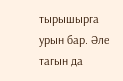тырышырга урын бар. Әле тагын да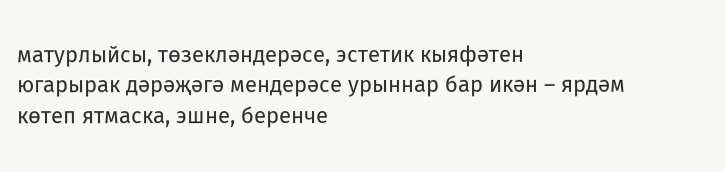матурлыйсы, төзекләндерәсе, эстетик кыяфәтен югарырак дәрәҗәгә мендерәсе урыннар бар икән – ярдәм көтеп ятмаска, эшне, беренче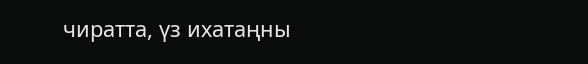чиратта, үз ихатаңны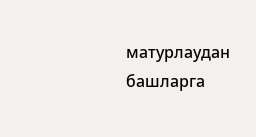матурлаудан башларга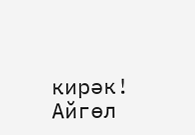кирәк!
Айгөл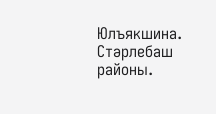Юлъякшина.
Стәрлебаш районы.